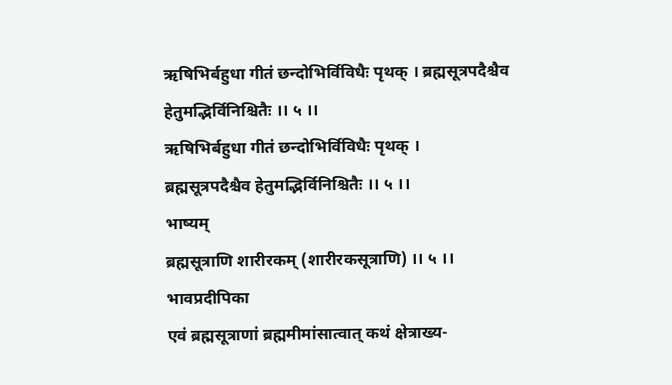ऋषिभिर्बहुधा गीतं छन्दोभिर्विविधैः पृथक् । ब्रह्मसूत्रपदैश्चैव हेतुमद्भिर्विनिश्चितैः ।। ५ ।।
ऋषिभिर्बहुधा गीतं छन्दोभिर्विविधैः पृथक् ।
ब्रह्मसूत्रपदैश्चैव हेतुमद्भिर्विनिश्चितैः ।। ५ ।।
भाष्यम्
ब्रह्मसूत्राणि शारीरकम् (शारीरकसूत्राणि) ।। ५ ।।
भावप्रदीपिका
एवं ब्रह्मसूत्राणां ब्रह्ममीमांसात्वात् कथं क्षेत्राख्य-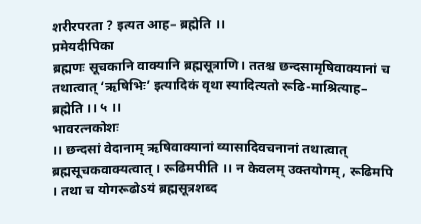शरीरपरता ? इत्यत आह– ब्रह्मेति ।।
प्रमेयदीपिका
ब्रह्मणः सूचकानि वाक्यानि ब्रह्मसूत्राणि। ततश्च छन्दसामृषिवाक्यानां च तथात्वात् ‘ऋषिभिः’ इत्यादिकं वृथा स्यादित्यतो रूढि-माश्रित्याह– ब्रह्मेति ।। ५ ।।
भावरत्नकोशः
।। छन्दसां वेदानाम् ऋषिवाक्यानां व्यासादिवचनानां तथात्वात् ब्रह्मसूचकवाक्यत्वात् । रूढिमपीति ।। न केवलम् उक्तयोगम्, रूढिमपि । तथा च योगरूढोऽयं ब्रह्मसूत्रशब्द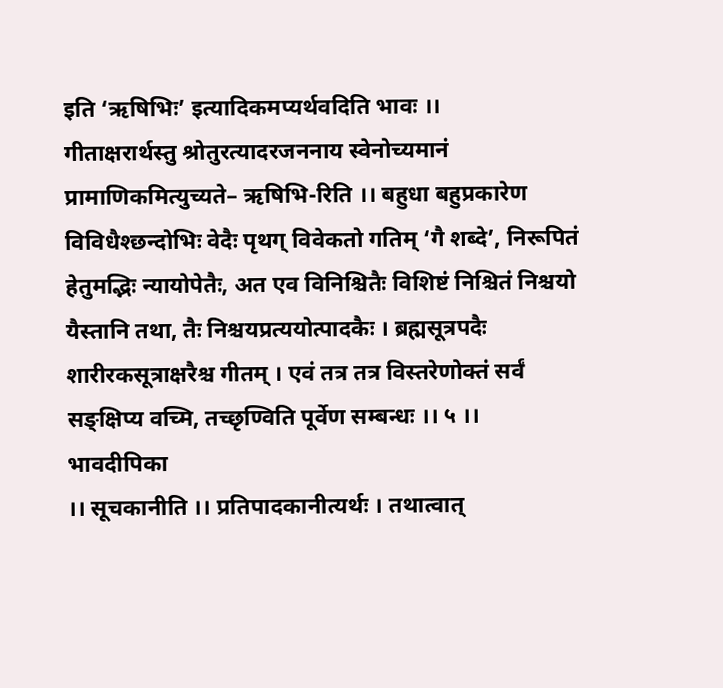इति ‘ऋषिभिः’ इत्यादिकमप्यर्थवदिति भावः ।।
गीताक्षरार्थस्तु श्रोतुरत्यादरजननाय स्वेनोच्यमानं प्रामाणिकमित्युच्यते– ऋषिभि-रिति ।। बहुधा बहुप्रकारेण विविधैश्छन्दोभिः वेदैः पृथग् विवेकतो गतिम् ‘गै शब्दे’, निरूपितं हेतुमद्भिः न्यायोपेतैः, अत एव विनिश्चितैः विशिष्टं निश्चितं निश्चयो यैस्तानि तथा, तैः निश्चयप्रत्ययोत्पादकैः । ब्रह्मसूत्रपदैः शारीरकसूत्राक्षरैश्च गीतम् । एवं तत्र तत्र विस्तरेणोक्तं सर्वं सङ्क्षिप्य वच्मि, तच्छृण्विति पूर्वेण सम्बन्धः ।। ५ ।।
भावदीपिका
।। सूचकानीति ।। प्रतिपादकानीत्यर्थः । तथात्वात्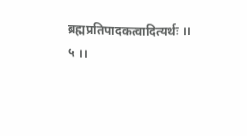ब्रह्मप्रतिपादकत्वादित्यर्थः ।। ५ ।।